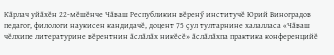Кӑрлач уйӑхӗн 22-мӗшӗнче Чӑваш Республикин вӗренӳ институчӗ Юрий Виноградов педагог, филологи наукисен кандидачӗ, доцент 75 ҫул тултарнине халалласа «Чӑваш чӗлхипе литературине вӗрентнин ӑслӑлӑх никӗсӗ» ӑслӑлӑхпа практика конференцийӗ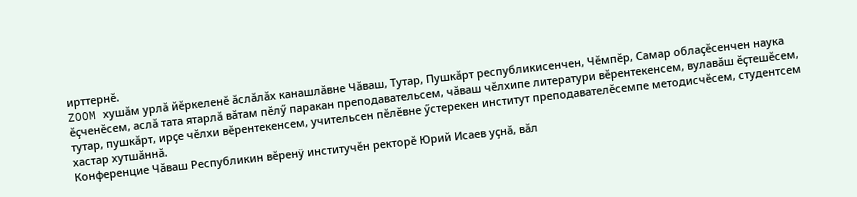ирттернӗ.
ZOOM хушӑм урлӑ йӗркеленӗ ӑслӑлӑх канашлӑвне Чӑваш, Тутар, Пушкӑрт республикисенчен, Чӗмпӗр, Самар облаҫӗсенчен наука ӗҫченӗсем, аслӑ тата ятарлӑ вӑтам пӗлӳ паракан преподавательсем, чӑваш чӗлхипе литератури вӗрентекенсем, вулавӑш ӗҫтешӗсем, тутар, пушкӑрт, ирҫе чӗлхи вӗрентекенсем, учительсен пӗлӗвне ӳстерекен институт преподавателӗсемпе методисчӗсем, студентсем хастар хутшӑннӑ.
Конференцие Чӑваш Республикин вӗренӱ институчӗн ректорӗ Юрий Исаев уҫнӑ, вӑл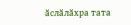ӑслӑлӑхра тата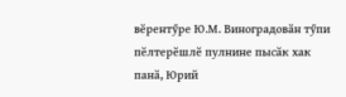вӗрентӳре Ю.М. Виноградовӑн тӳпи пӗлтерӗшлӗ пулнине пысӑк хак панӑ, Юрий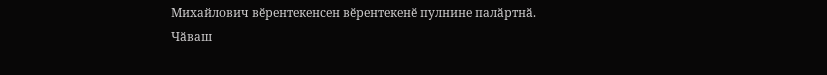Михайлович вӗрентекенсен вӗрентекенӗ пулнине палӑртнӑ.
Чӑваш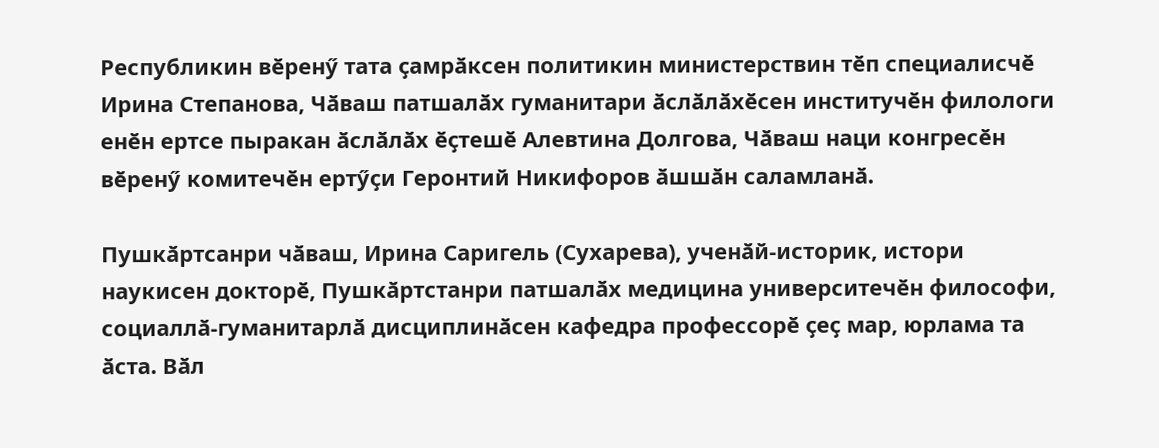Республикин вӗренӳ тата ҫамрӑксен политикин министерствин тӗп специалисчӗ Ирина Степанова, Чӑваш патшалӑх гуманитари ӑслӑлӑхӗсен институчӗн филологи енӗн ертсе пыракан ӑслӑлӑх ӗҫтешӗ Алевтина Долгова, Чӑваш наци конгресӗн вӗренӳ комитечӗн ертӳҫи Геронтий Никифоров ӑшшӑн саламланӑ.

Пушкӑртсанри чӑваш, Ирина Саригель (Сухарева), ученӑй-историк, истори наукисен докторӗ, Пушкӑртстанри патшалӑх медицина университечӗн философи, социаллӑ-гуманитарлӑ дисциплинӑсен кафедра профессорӗ ҫеҫ мар, юрлама та ӑста. Вӑл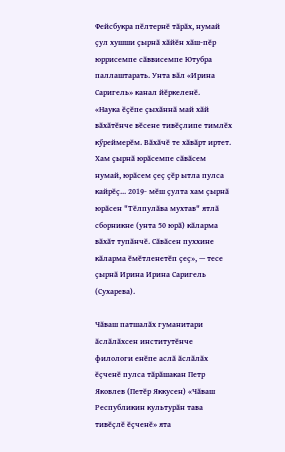Фейсбукра пӗлтернӗ тӑрӑх, нумай ҫул хушши ҫырнӑ хӑйӗн хӑш-пӗр юррисемпе сӑввисемпе Ютубра паллаштарать. Унта вӑл «Ирина Саригель» канал йӗркеленӗ.
«Наука ӗҫӗпе ҫыхӑннӑ май хӑй вӑхӑтӗнче вӗсене тивӗҫлипе тимлӗх кӳреймерӗм. Вӑхӑчӗ те хӑвӑрт иртет. Хам ҫырнӑ юрӑсемпе сӑвӑсем нумай, юрӑсем ҫеҫ ҫӗр ытла пулса кайрӗҫ... 2019- мӗш ҫулта хам ҫырнӑ юрӑсен "Тӗлпулӑва мухтав" ятлӑ сборникне (унта 50 юрӑ) кӑларма вӑхӑт тупӑнчӗ. Сӑвӑсен пуххине кӑларма ӗмӗтленетӗп ҫеҫ», — тесе ҫырнӑ Ирина Ирина Саригель (Сухарева).

Чӑваш патшалӑх гуманитари ӑслӑлӑхсен институтӗнче филологи енӗпе аслӑ ӑслӑлӑх ӗҫченӗ пулса тӑрӑшакан Петр Яковлев (Петӗр Яккусен) «Чӑваш Республикин культурӑн тава тивӗҫлӗ ӗҫченӗ» ята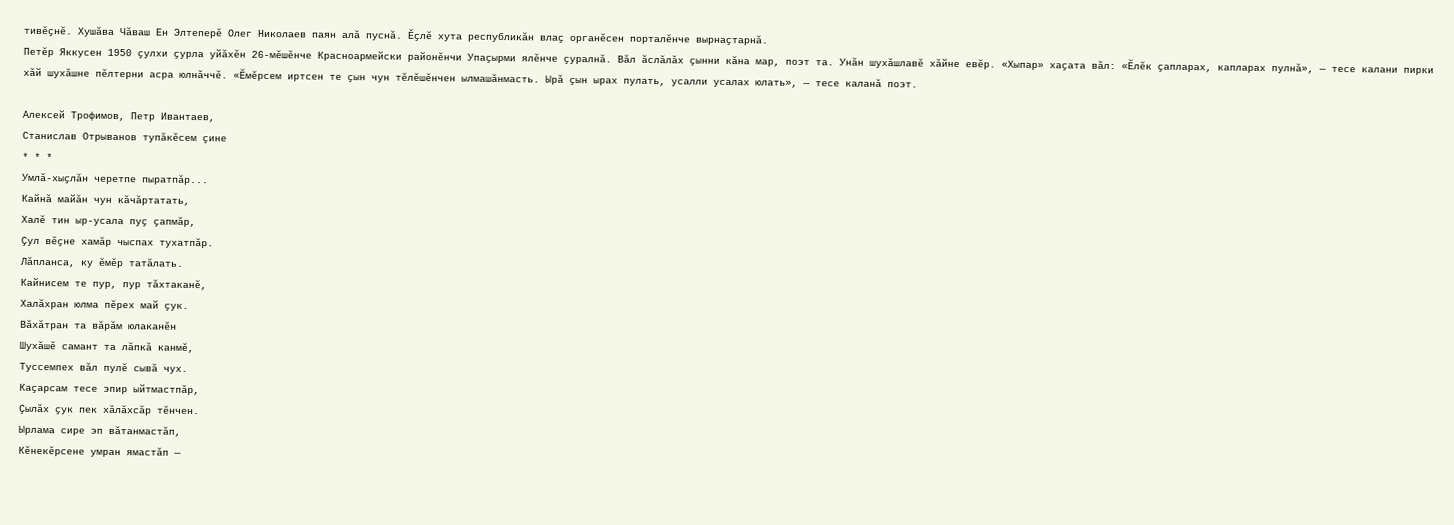тивӗҫнӗ. Хушӑва Чӑваш Ен Элтеперӗ Олег Николаев паян алӑ пуснӑ. Ӗҫлӗ хута республикӑн влаҫ органӗсен порталӗнче вырнаҫтарнӑ.
Петӗр Яккусен 1950 ҫулхи ҫурла уйӑхӗн 26-мӗшӗнче Красноармейски районӗнчи Упаҫырми ялӗнче ҫуралнӑ. Вӑл ӑслӑлӑх ҫынни кӑна мар, поэт та. Унӑн шухӑшлавӗ хӑйне евӗр. «Хыпар» хаҫата вӑл: «Ӗлӗк ҫапларах, капларах пулнӑ», — тесе калани пирки хӑй шухӑшне пӗлтерни асра юлнӑччӗ. «Ӗмӗрсем иртсен те ҫын чун тӗлӗшӗнчен ылмашӑнмасть. Ырӑ ҫын ырах пулать, усалли усалах юлать», — тесе каланӑ поэт.

Алексей Трофимов, Петр Ивантаев,
Станислав Отрыванов тупӑкӗсем ҫине
* * *
Умлӑ-хыҫлӑн черетпе пыратпӑр...
Кайнӑ майӑн чун кӑчӑртатать,
Халӗ тин ыр-усала пуҫ ҫапмӑр,
Ҫул вӗҫне хамӑр чыспах тухатпӑр.
Лӑпланса, ку ӗмӗр татӑлать.
Кайнисем те пур, пур тӑхтаканӗ,
Халӑхран юлма пӗрех май ҫук.
Вӑхӑтран та вӑрӑм юлаканӗн
Шухӑшӗ самант та лӑпкӑ канмӗ,
Туссемпех вӑл пулӗ сывӑ чух.
Каҫарсам тесе эпир ыйтмастпӑр,
Ҫылӑх ҫук пек хӑлӑхсӑр тӗнчен.
Ырлама сире эп вӑтанмастӑп,
Кӗнекӗрсене умран ямастӑп —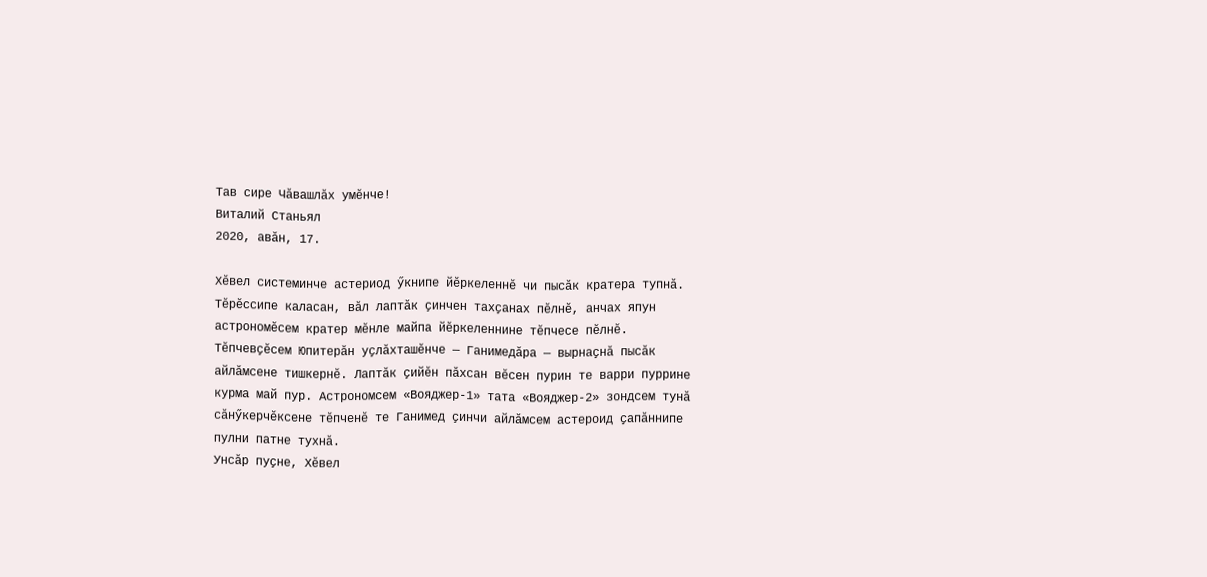Тав сире Чӑвашлӑх умӗнче!
Виталий Станьял
2020, авӑн, 17.

Хӗвел системинче астериод ӳкнипе йӗркеленнӗ чи пысӑк кратера тупнӑ. Тӗрӗссипе каласан, вӑл лаптӑк ҫинчен тахҫанах пӗлнӗ, анчах япун астрономӗсем кратер мӗнле майпа йӗркеленнине тӗпчесе пӗлнӗ.
Тӗпчевҫӗсем Юпитерӑн уҫлӑхташӗнче — Ганимедӑра — вырнаҫнӑ пысӑк айлӑмсене тишкернӗ. Лаптӑк ҫийӗн пӑхсан вӗсен пурин те варри пуррине курма май пур. Астрономсем «Вояджер-1» тата «Вояджер-2» зондсем тунӑ сӑнӳкерчӗксене тӗпченӗ те Ганимед ҫинчи айлӑмсем астероид ҫапӑннипе пулни патне тухнӑ.
Унсӑр пуҫне, Хӗвел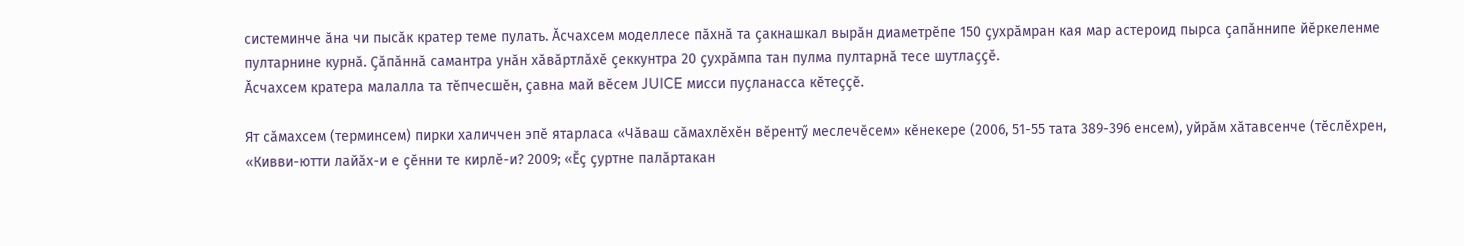системинче ӑна чи пысӑк кратер теме пулать. Ӑсчахсем моделлесе пӑхнӑ та ҫакнашкал вырӑн диаметрӗпе 150 ҫухрӑмран кая мар астероид пырса ҫапӑннипе йӗркеленме пултарнине курнӑ. Ҫӑпӑннӑ самантра унӑн хӑвӑртлӑхӗ ҫеккунтра 20 ҫухрӑмпа тан пулма пултарнӑ тесе шутлаҫҫӗ.
Ӑсчахсем кратера малалла та тӗпчесшӗн, ҫавна май вӗсем JUICE мисси пуҫланасса кӗтеҫҫӗ.

Ят сӑмахсем (терминсем) пирки халиччен эпӗ ятарласа «Чӑваш сӑмахлӗхӗн вӗрентӳ меслечӗсем» кӗнекере (2006, 51-55 тата 389-396 енсем), уйрӑм хӑтавсенче (тӗслӗхрен, «Кивви-ютти лайӑх-и е ҫӗнни те кирлӗ-и? 2009; «Ӗҫ ҫуртне палӑртакан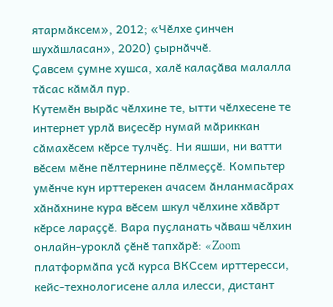ятармӑксем», 2012; «Чӗлхе ҫинчен шухӑшласан», 2020) ҫырнӑччӗ.
Ҫавсем ҫумне хушса, халӗ калаҫӑва малалла тӑсас кӑмӑл пур.
Кутемӗн вырӑс чӗлхине те, ытти чӗлхесене те интернет урлӑ виҫесӗр нумай мӑриккан сӑмахӗсем кӗрсе тулчӗҫ. Ни яшши, ни ватти вӗсем мӗне пӗлтернине пӗлмеҫҫӗ. Компьтер умӗнче кун ирттерекен ачасем ӑнланмасӑрах хӑнӑхнине кура вӗсем шкул чӗлхине хӑвӑрт кӗрсе лараҫҫӗ. Вара пуҫланать чӑваш чӗлхин онлайн-уроклӑ ҫӗнӗ тапхӑрӗ: «Zoom платформӑпа усӑ курса ВКСсем ирттересси, кейс-технологисене алла илесси, дистант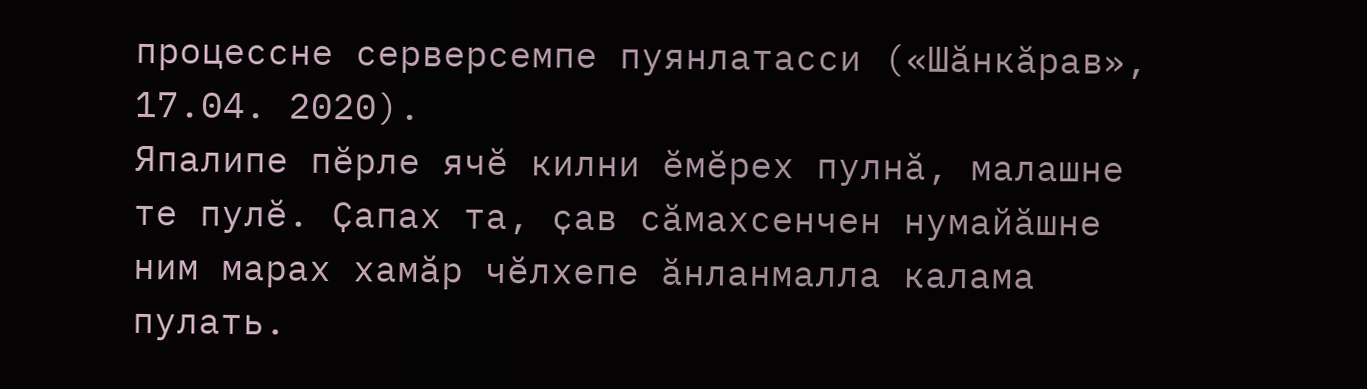процессне серверсемпе пуянлатасси («Шӑнкӑрав», 17.04. 2020).
Япалипе пӗрле ячӗ килни ӗмӗрех пулнӑ, малашне те пулӗ. Ҫапах та, ҫав сӑмахсенчен нумайӑшне ним марах хамӑр чӗлхепе ӑнланмалла калама пулать.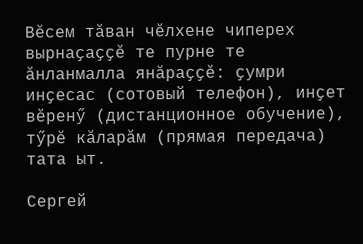Вӗсем тӑван чӗлхене чиперех вырнаҫаҫҫӗ те пурне те ӑнланмалла янӑраҫҫӗ: ҫумри инҫесас (сотовый телефон), инҫет вӗренӳ (дистанционное обучение), тӳрӗ кӑларӑм (прямая передача) тата ыт.

Сергей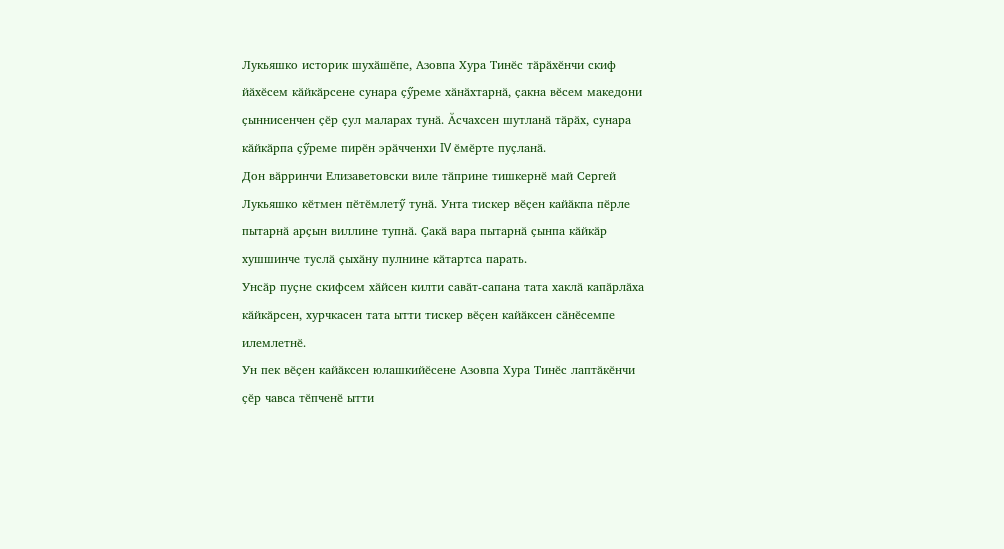Лукьяшко историк шухӑшӗпе, Азовпа Хура Тинӗс тӑрӑхӗнчи скиф йӑхӗсем кӑйкӑрсене сунара ҫӳреме хӑнӑхтарнӑ, ҫакна вӗсем македони ҫыннисенчен ҫӗр ҫул маларах тунӑ. Ӑсчахсен шутланӑ тӑрӑх, сунара кӑйкӑрпа ҫӳреме пирӗн эрӑчченхи IV ӗмӗрте пуҫланӑ.
Дон вӑрринчи Елизаветовски виле тӑприне тишкернӗ май Сергей Лукьяшко кӗтмен пӗтӗмлетӳ тунӑ. Унта тискер вӗҫен кайӑкпа пӗрле пытарнӑ арҫын виллине тупнӑ. Ҫакӑ вара пытарнӑ ҫынпа кӑйкӑр хушшинче туслӑ ҫыхӑну пулнине кӑтартса парать.
Унсӑр пуҫне скифсем хӑйсен килти савӑт-сапана тата хаклӑ капӑрлӑха кӑйкӑрсен, хурчкасен тата ытти тискер вӗҫен кайӑксен сӑнӗсемпе илемлетнӗ.
Ун пек вӗҫен кайӑксен юлашкийӗсене Азовпа Хура Тинӗс лаптӑкӗнчи ҫӗр чавса тӗпченӗ ытти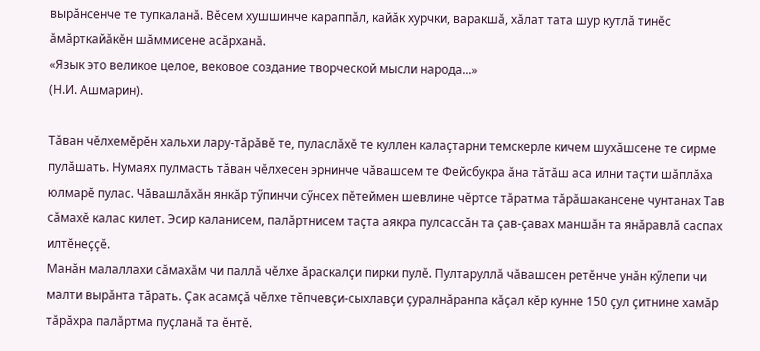вырӑнсенче те тупкаланӑ. Вӗсем хушшинче караппӑл, кайӑк хурчки, варакшӑ, хӑлат тата шур кутлӑ тинӗс ӑмӑрткайӑкӗн шӑммисене асӑрханӑ.
«Язык это великое целое, вековое создание творческой мысли народа...»
(Н.И. Ашмарин).

Тӑван чӗлхемӗрӗн хальхи лару-тӑрӑвӗ те, пуласлӑхӗ те куллен калаҫтарни темскерле кичем шухӑшсене те сирме пулӑшать. Нумаях пулмасть тӑван чӗлхесен эрнинче чӑвашсем те Фейсбукра ӑна тӑтӑш аса илни таҫти шӑплӑха юлмарӗ пулас. Чӑвашлӑхӑн янкӑр тӳпинчи сӳнсех пӗтеймен шевлине чӗртсе тӑратма тӑрӑшакансене чунтанах Тав сӑмахӗ калас килет. Эсир каланисем, палӑртнисем таҫта аякра пулсассӑн та ҫав-ҫавах маншӑн та янӑравлӑ саспах илтӗнеҫҫӗ.
Манӑн малаллахи сӑмахӑм чи паллӑ чӗлхе ӑраскалҫи пирки пулӗ. Пултаруллӑ чӑвашсен ретӗнче унӑн кӳлепи чи малти вырӑнта тӑрать. Ҫак асамҫӑ чӗлхе тӗпчевҫи-сыхлавҫи ҫуралнӑранпа кӑҫал кӗр кунне 150 ҫул ҫитнине хамӑр тӑрӑхра палӑртма пуҫланӑ та ӗнтӗ.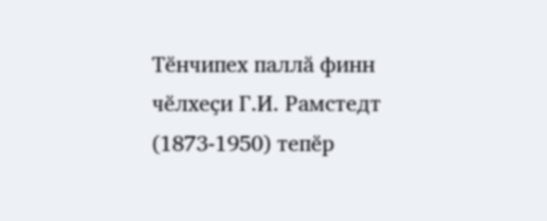Тӗнчипех паллӑ финн чӗлхеҫи Г.И. Рамстедт (1873-1950) тепӗр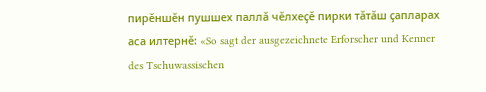пирӗншӗн пушшех паллӑ чӗлхеҫӗ пирки тӑтӑш ҫапларах аса илтернӗ: «So sagt der ausgezeichnete Erforscher und Kenner des Tschuwassischen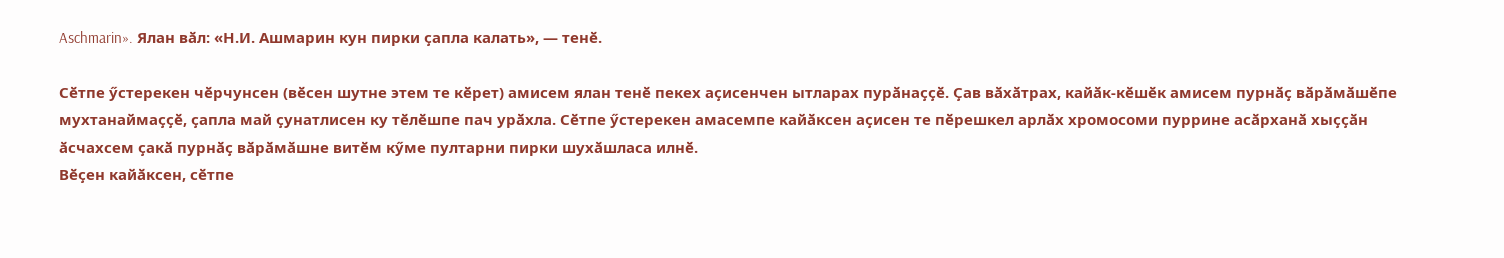Aschmarin». Ялан вӑл: «Н.И. Ашмарин кун пирки ҫапла калать», — тенӗ.

Сӗтпе ӳстерекен чӗрчунсен (вӗсен шутне этем те кӗрет) амисем ялан тенӗ пекех аҫисенчен ытларах пурӑнаҫҫӗ. Ҫав вӑхӑтрах, кайӑк-кӗшӗк амисем пурнӑҫ вӑрӑмӑшӗпе мухтанаймаҫҫӗ, ҫапла май ҫунатлисен ку тӗлӗшпе пач урӑхла. Сӗтпе ӳстерекен амасемпе кайӑксен аҫисен те пӗрешкел арлӑх хромосоми пуррине асӑрханӑ хыҫҫӑн ӑсчахсем ҫакӑ пурнӑҫ вӑрӑмӑшне витӗм кӳме пултарни пирки шухӑшласа илнӗ.
Вӗҫен кайӑксен, сӗтпе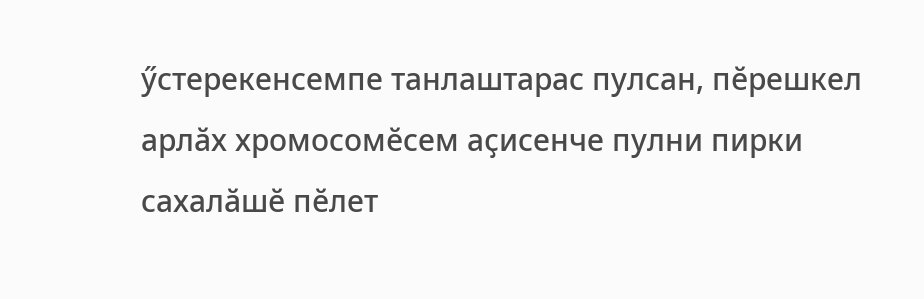ӳстерекенсемпе танлаштарас пулсан, пӗрешкел арлӑх хромосомӗсем аҫисенче пулни пирки сахалӑшӗ пӗлет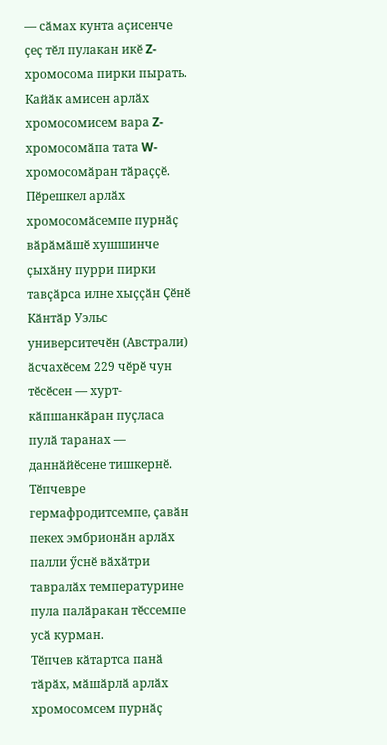— сӑмах кунта аҫисенче ҫеҫ тӗл пулакан икӗ Z-хромосома пирки пырать. Кайӑк амисен арлӑх хромосомисем вара Z-хромосомӑпа тата W-хромосомӑран тӑраҫҫӗ.
Пӗрешкел арлӑх хромосомӑсемпе пурнӑҫ вӑрӑмӑшӗ хушшинче ҫыхӑну пурри пирки тавҫӑрса илне хыҫҫӑн Ҫӗнӗ Кӑнтӑр Уэльс университечӗн (Австрали) ӑсчахӗсем 229 чӗрӗ чун тӗсӗсен — хурт-кӑпшанкӑран пуҫласа пулӑ таранах — даннӑйӗсене тишкернӗ. Тӗпчевре гермафродитсемпе, ҫавӑн пекех эмбрионӑн арлӑх палли ӳснӗ вӑхӑтри тавралӑх температурине пула палӑракан тӗссемпе усӑ курман.
Тӗпчев кӑтартса панӑ тӑрӑх, мӑшӑрлӑ арлӑх хромосомсем пурнӑҫ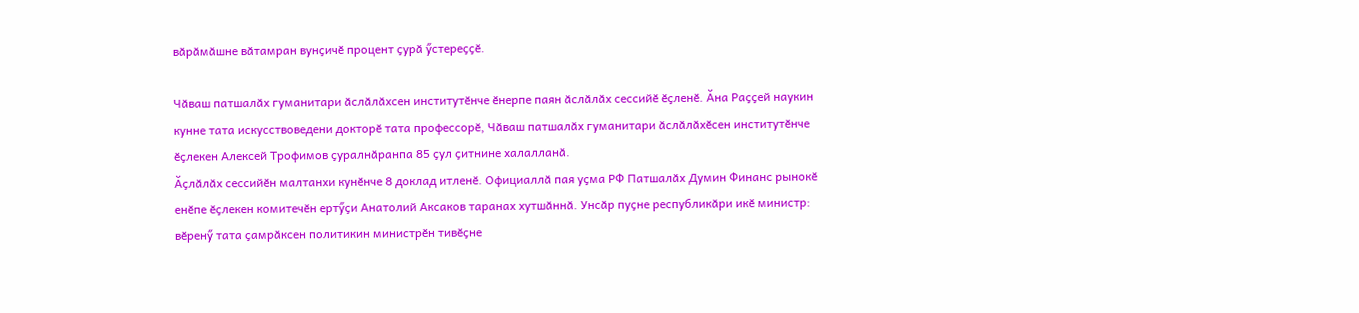вӑрӑмӑшне вӑтамран вунҫичӗ процент ҫурӑ ӳстереҫҫӗ.

Чӑваш патшалӑх гуманитари ӑслӑлӑхсен институтӗнче ӗнерпе паян ӑслӑлӑх сессийӗ ӗҫленӗ. Ӑна Раҫҫей наукин кунне тата искусствоведени докторӗ тата профессорӗ, Чӑваш патшалӑх гуманитари ӑслӑлӑхӗсен институтӗнче ӗҫлекен Алексей Трофимов ҫуралнӑранпа 85 ҫул ҫитнине халалланӑ.
Ӑҫлӑлӑх сессийӗн малтанхи кунӗнче 8 доклад итленӗ. Официаллӑ пая уҫма РФ Патшалӑх Думин Финанс рынокӗ енӗпе ӗҫлекен комитечӗн ертӳҫи Анатолий Аксаков таранах хутшӑннӑ. Унсӑр пуҫне республикӑри икӗ министр: вӗренӳ тата ҫамрӑксен политикин министрӗн тивӗҫне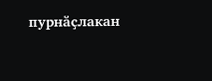пурнӑҫлакан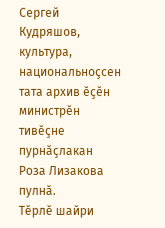Сергей Кудряшов, культура, национальноҫсен тата архив ӗҫӗн министрӗн тивӗҫне пурнӑҫлакан Роза Лизакова пулнӑ.
Тӗрлӗ шайри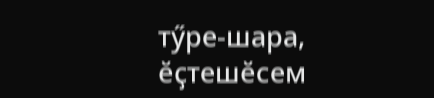тӳре-шара, ӗҫтешӗсем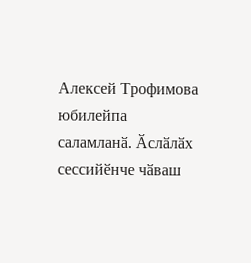Алексей Трофимова юбилейпа саламланӑ. Ӑслӑлӑх сессийӗнче чӑваш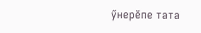ӳнерӗпе тата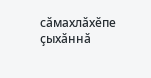сӑмахлӑхӗпе ҫыхӑннӑ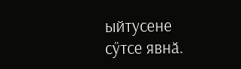ыйтусене сӳтсе явнӑ.